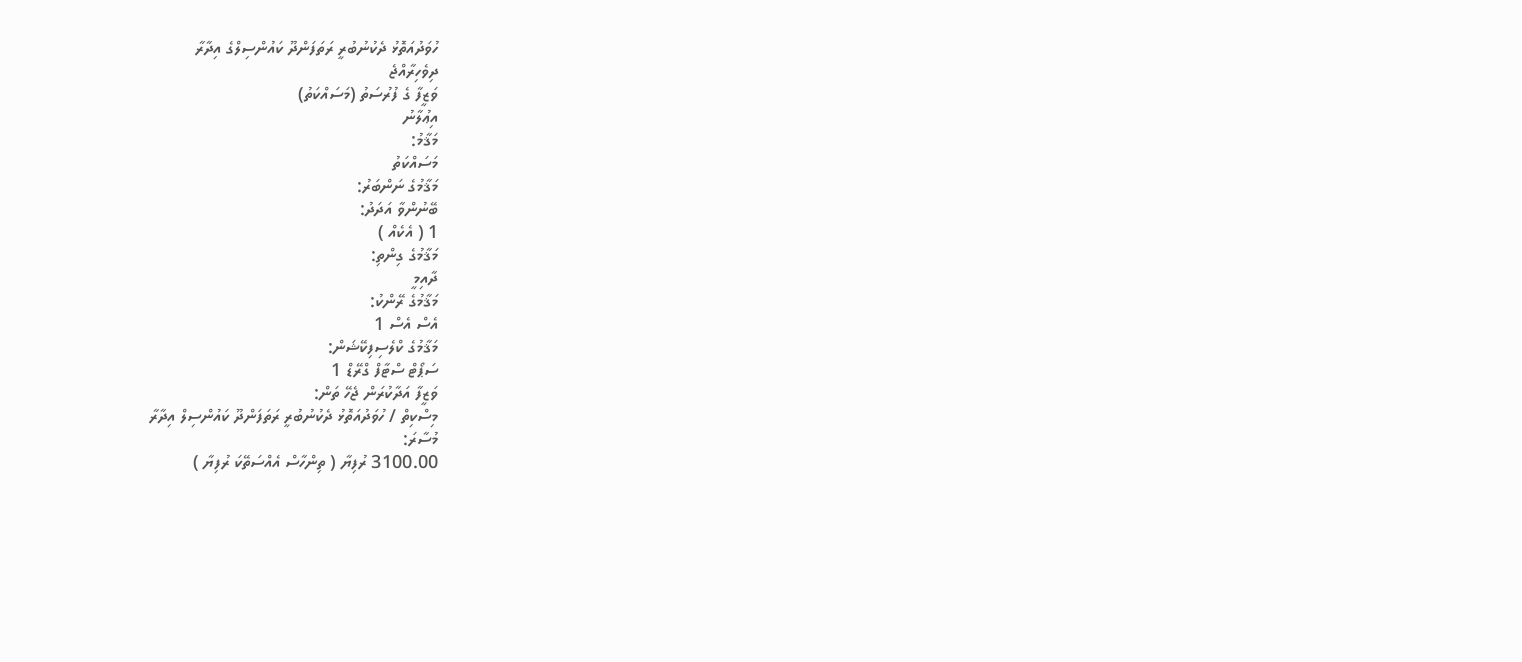ހުވަދުއަތޮޅު ދެކުނުބުރީ ރަތަފަންދޫ ކައުންސިލްގެ އިދާރާ
ދިވެހިރާއްޖެ
ވަޒީފާ ގެ ފުރުސަތު (މަސައްކަތު)
އިޢުލާނު
މަޤާމު:
މަސައްކަތު
މަޤާމުގެ ނަންބަރު:
ބޭނުންވާ އަދަދު:
1 ( އެކެއް )
މަޤާމުގެ ގިންތި:
ދާއިމީ
މަޤާމުގެ ރޭންކު:
އެސް އެސް 1
މަޤާމުގެ ކްލެސިފިކޭޝަން:
ސަޕޯޓް ސްޓާފް ގްރޭޑް 1
ވަޒީފާ އަދާކުރަން ޖެހޭ ތަން:
މިސްކިތް / ހުވަދުއަތޮޅު ދެކުނުބުރީ ރަތަފަންދޫ ކައުންސިލް އިދާރާ
މުސާރަ:
3100.00 ރުފިޔާ ( ތިންހާސް އެއްސަތޭކަ ރުފިޔާ )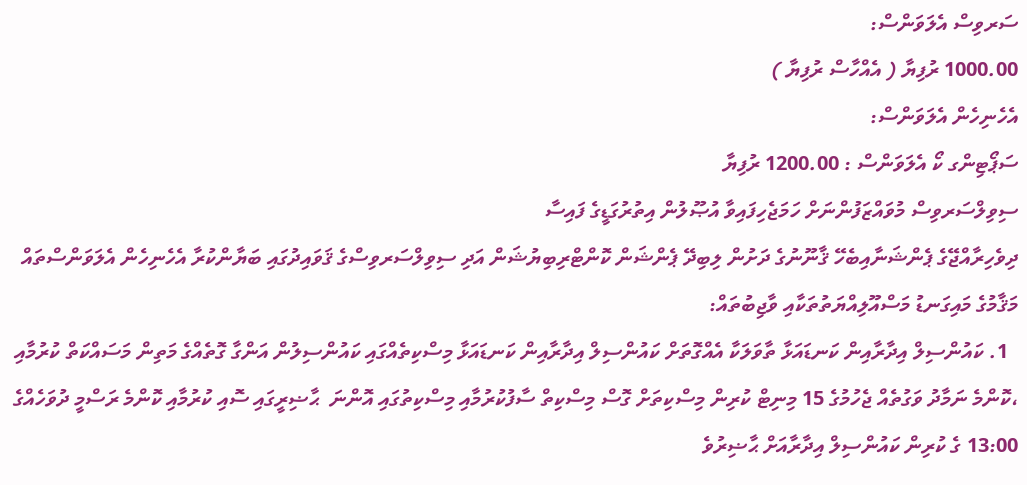ސަރވިސް އެލަވަންސް:
1000.00 ރުފިޔާ ( އެއްހާސް ރުފިޔާ )
އެހެނިހެން އެލަވަންސް:
ސަޕޯޓިންގ ކޯ އެލަވަންސް : 1200.00 ރުފިޔާ
ސިވިލްސަރވިސް މުވައްޒަފުންނަށް ހަމަޖެހިފައިވާ އުޞޫލުން އިތުރުގަޑީގެ ފައިސާ
ދިވެހިރާއްޖޭގެ ޕެންޝަނާއިބެހޭ ޤާނޫނުގެ ދަށުން ލިބިދޭ ޕެންޝަން ކޮންޓްރިބިޔުޝަން އަދި ސިވިލްސަރވިސްގެ ޤަވައިދުގައި ބަޔާންކުރާ އެހެނިހެން އެލަވަންސްތައް
މަޤާމުގެ މައިގަނޑު މަސްއޫލިއްޔަތުތަކާއި ވާޖިބުތައް:
  1. ކައުންސިލް އިދާރާއިން ކަނޑައަޅާ ތާވަލަކާ އެއްގޮތަށް ކައުންސިލް އިދާރާއިން ކަނޑައަޅާ މިސްކިތެއްގައި ކައުންސިލުން އަންގާ ގޮތެއްގެ މަތިން މަސައްކަތް ކުރުމާއި ،ކޮންމެ ނަމާދު ވަގުތެއް ޖެހުމުގެ 15 މިނިޓް ކުރިން މިސްކިތަށް ގޮސް މިސްކިތް ސާފުކުރުމާއި މިސްކިތުގައި އޮންނަ  ޙާޟިރީގައި ސޮއި ކުރުމާއި ކޮންމެ ރަސްމީ ދުވަހެއްގެ 13:00 ގެ ކުރިން ކައުންސިލް އިދާރާއަށް ޙާޟިރުވެ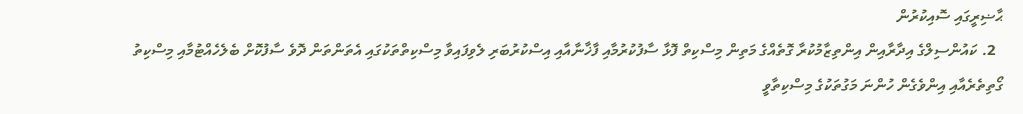ޙާޟިރީގައި ސޮއިކުރުން
  2. ކައުންސިލްގެ އިދާރާއިން އިންތިޒާމުކުރާ ގޮތެއްގެ މަތިން މިސްކިތް ފޮޅާ ސާފުކުރުމާއި ފާޚާނާއާއި އިސްކުރުބަރި ލެވިފައިވާ މިސްކިތްތަކުގައި އެތަންތަން ދޮވެ ސާފުކޮށް ބެލެހެއްޓުމާއި މިސްކިތު ގޯތިތެރެއާއި އިންވެގެން ހުންނަ މަގުތަކުގެ މިސްކިތާވީ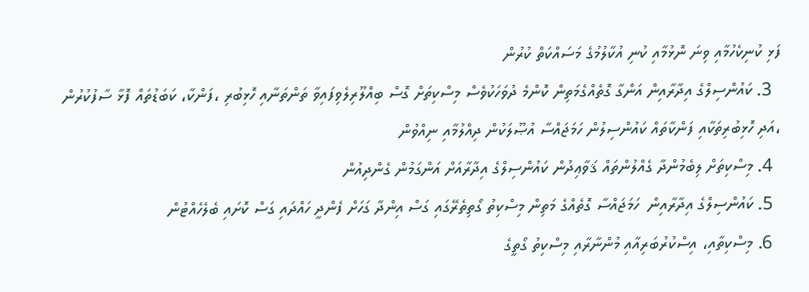ފަޅި ކުނިކެހުމާއި ވިނަ ނޮޅުމާއި ކުނި އުކާލުމުގެ މަސައްކަތް ކުރުން
  3. ކައުންސިލްގެ އިދާރާއިން އަންގާ ގޮތެއްގެމަތިން ކޮންމެ ދުވަހަކުވެސް މިސްކިތަށް ގޮސް ބިއްލޫރިލެވިފައިވާ ތަންތަނާއި ހޮޅިބުރި ،ފަންކާ، ކަބަޑުތައް ފޮޅާ ސާފުކުރުން ،އަދި ހޮޅިބުރިތަކާއި ފަންކާތައް ކައުންސިލުން ހަމަޖައްސާ އުޞޫލަކުން ދިއްލުމާއި ނިއްވުން
  4. މިސްކިތަށް ލިބެމުންދާ ގެއްލުންތައް ޤަވާޢިދުން ކައުންސިލްގެ އިދާރާއަށް އަންގަމުން ގެންދިއުން
  5. ކައުންސިލްގެ އިދާރާއިން  ހަމަޖައްސާ ގޮތެއްގެ މަތިން މިސްކިތު ގޯތިތެރޭގައި ގަސް އިންދާ ގަހަށް ފެންދީ ހައްދައި ގަސް ކޮށައި ބެލެހެއްޓުން
  6. މިސްކިތާއި، އިސްކުރުބަރިއާއި މުންނާރާއި މިސްކިތު ގޯތީގެ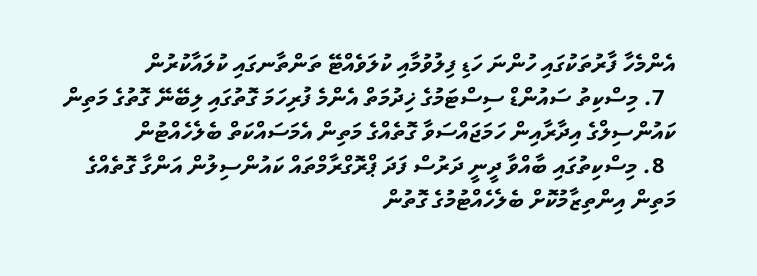އެންމެހާ ފާރުތަކުގައި ހުންނަ ހަޑި ފިލުވުމާއި ކުލަވެއްޓޭ ތަންތާނގައި ކުލައާކުރުން
  7. މިސްކިތު ސައުންޑް ސިސްޓަމުގެ ޚިދުމަތް އެންމެ ފުރިހަމަ ގޮތުގައި ލިބޭނޭ ގޮތުގެ މަތިން ކައުންސިލްގެ އިދާރާއިން ހަމަޖައްސަވާ ގޮތެއްގެ މަތިން އެމަސައްކަތް ބެލެހެއްޓުން
  8. މިސްކިތުގައި ބާއްވާ ދީނީ ދަރުސް ފަދަ ޕްރޮގްރާމްތައް ކައުންސިލުން އަންގާ ގޮތެއްގެ މަތިން އިންތިޒާމުކޮށް ބެލެހެއްޓުމުގެ ގޮތުން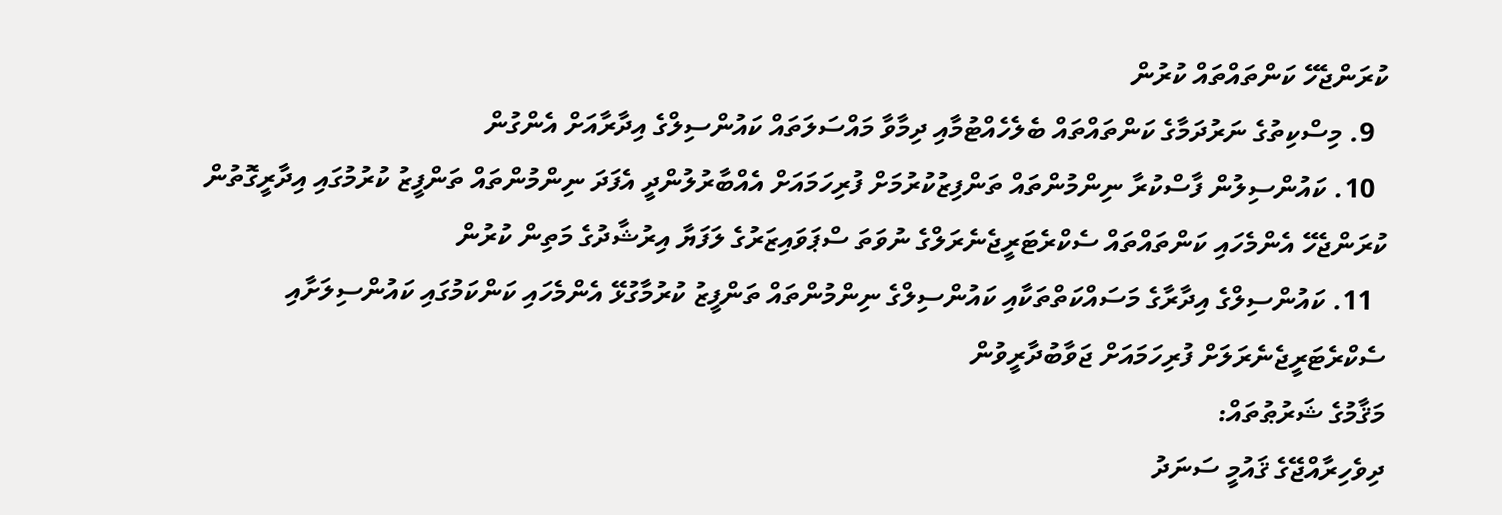ކުރަންޖެހޭ ކަންތައްތައް ކުރުން
  9. މިސްކިތުގެ ނަރުދަމާގެ ކަންތައްތައް ބެލެހެއްޓުމާއި ދިމާވާ މައްސަލަތައް ކައުންސިލްގެ އިދާރާއަށް އެންގުން
  10. ކައުންސިލުން ފާސްކުރާ ނިންމުންތައް ތަންފިޒުކުރުމަށް ފުރިހަމައަށް އެއްބާރުލުންދީ އެފަދަ ނިންމުންތައް ތަންފީޒު ކުރުމުގައި އިދާރީގޮތުން ކުރަންޖެހޭ އެންމެހައި ކަންތައްތައް ސެކްރެޓަރީޖެނެރަލްގެ ނުވަތަ ސްޕަވައިޒަރުގެ ލަފަޔާ އިރުޝާދުގެ މަތިން ކުރުން
  11. ކައުންސިލްގެ އިދާރާގެ މަސައްކަތްތަކާއި ކައުންސިލްގެ ނިންމުންތައް ތަންފީޒު ކުރުމާގުޅޭ އެންމެހައި ކަންކަމުގައި ކައުންސިލަށާއި ސެކްރެޓަރީޖެނެރަލަށް ފުރިހަމައަށް ޖަވާބުދާރީވުން
މަޤާމުގެ ޝަރުޠުތައް:
ދިވެހިރާއްޖޭގެ ޤައުމީ ސަނަދު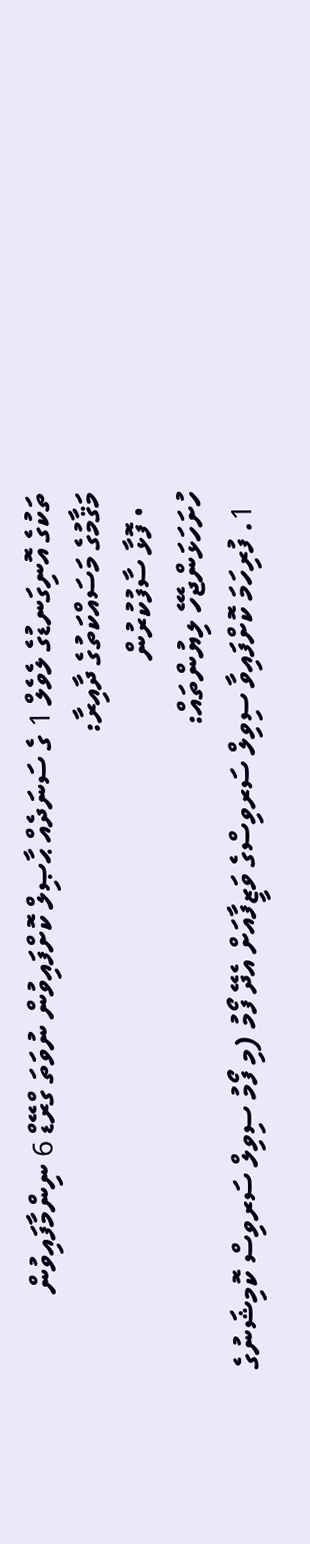ތަކުގެ އޮނިގަނޑުގެ ލެވެލް 1 ގެ ސަނަދެއް ޙާޞިލް ކޮށްފައިވުން ނުވަތަ ގްރޭޑް 6 ނިންމާފައިވުން
މަޤާމުގެ މަސައްކަތުގެ ދާއިރާ:
  • ފޮޅާ ސާފުކުރުން
ހުށަހަޅަންޖެހޭ ލިޔުންތައް:
  1. ފުރިހަމަ ކޮށްފައިވާ ސިވިލް ސަރވިސްގެ ވަޒީފާއަށް އެދޭ ފޯމު (މި ފޯމު ސިވިލް ސަރވިސް ކޮމިޝަނުގެ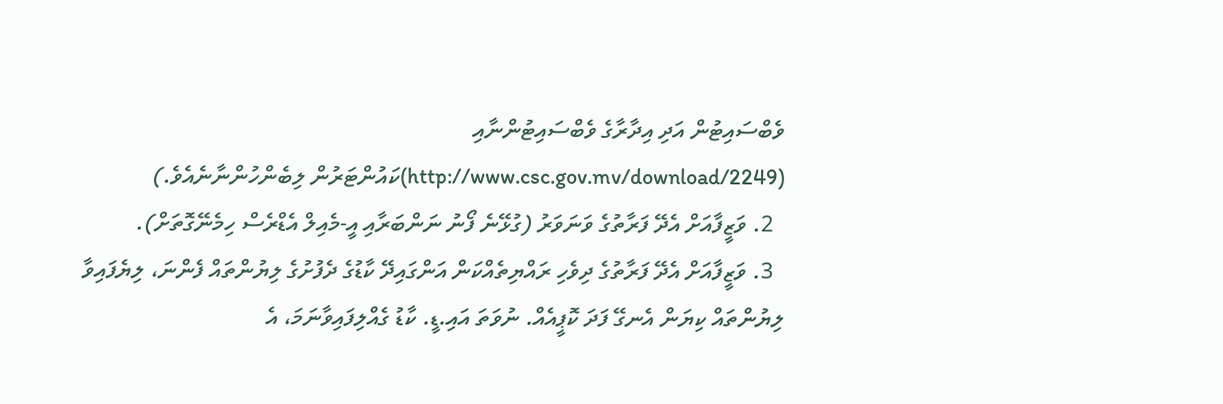ވެބްސައިޓުން އަދި އިދާރާގެ ވެބްސައިޓުންނާއި (http://www.csc.gov.mv/download/2249)ކައުންޓަރުން ލިބެންހުންނާނެއެވެ.)
  2. ވަޒީފާއަށް އެދޭ ފަރާތުގެ ވަނަވަރު (ގުޅޭނެ ފޯނު ނަންބަރާއި އީ-މެއިލް އެޑްރެސް ހިމެނޭގޮތަށް).
  3. ވަޒީފާއަށް އެދޭ ފަރާތުގެ ދިވެހި ރައްޔިތެއްކަން އަންގައިދޭ ކާޑުގެ ދެފުށުގެ ލިޔުންތައް ފެންނަ، ލިޔެފައިވާ ލިޔުންތައް ކިޔަން އެނގޭ ފަދަ ކޮޕީއެއް. ނުވަތަ އައި.ޑީ. ކާޑު ގެއްލިފައިވާނަމަ، އެ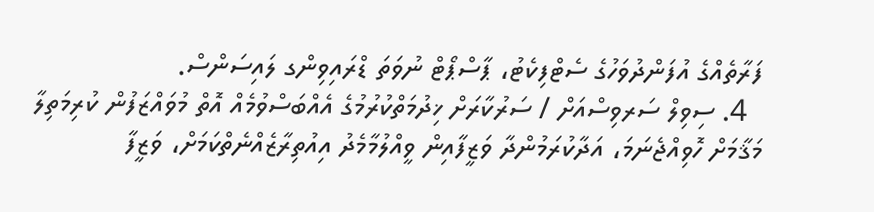ފަރާތެއްގެ އުފަންދުވަހުގެ ސެޓްފިކެޓު، ޕާސްޕޯޓް ނުވަތަ ޑްރައިވިންގ ލައިސަންސް.
  4. ސިވިލް ސަރވިސްއަށް / ސަރުކާރަށް ޚިދުމަތްކުރުމުގެ އެއްބަސްވުމެއް އޮތް މުވައްޒަފުން ކުރިމަތިލާ މަޤާމަށް ހޮވިއްޖެނަމަ، އަދާކުރަމުންދާ ވަޒީފާއިން ވީއްލުމާމެދު އިއުތިރާޒެއްނެތްކަމަށް، ވަޒީފާ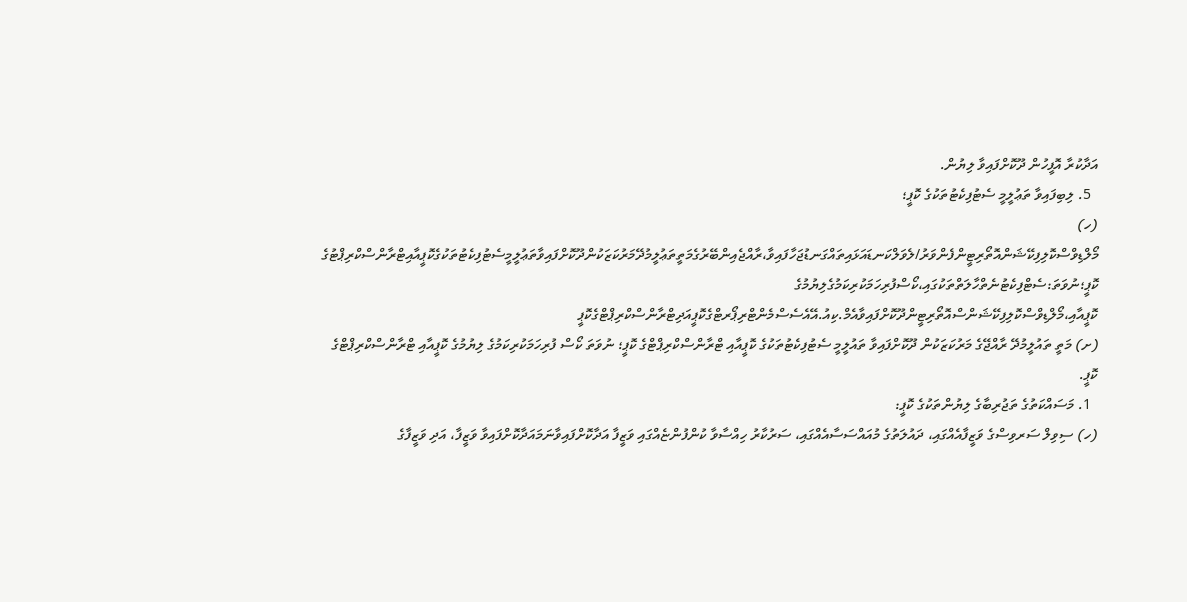އަދާކުރާ އޮފީހުން ދޫކޮށްފައިވާ ލިޔުން.
  5. ލިބިފައިވާ ތަޢުލީމީ ސެޓުފިކެޓުތަކުގެ ކޮޕީ؛
(ހ) މޯލްޑިވްސްކޮލިފިކޭޝަންއޮތޯރިޓީންފެންވަރު/ލެވަލްކަނޑައަޅައިތައްގަނޑުޖަހާފައިވާ،ރާއްޖެއިންބޭރުގެމަތީތަޢުލީމުދޭމަރުކަޒަކުންދޫކޮށްފައިވާތަޢުލީމީސެޓުފިކެޓުތަކުގެކޮޕީއާއިޓްރާންސްކްރިޕްޓުގެ ކޮޕީ؛ނުވަތަ:ސެޓްފިކެޓުނެތްހާލަތްތަކުގައި،ކޯސްފުރިހަމަކުރިކަމުގެލިޔުމުގެ ކޮޕީއާއި،މޯލްޑިވްސްކޮލިފިކޭޝަންސްއޮތޯރިޓީންދޫކޮށްފައިވާއެމް.ކިއު.އޭއެސެސްމެންޓްރިޕޯރޓްގެކޮޕީއަދިޓްރާންސްކްރިޕްޓްގެކޮޕީ
(ށ) މަތީ ތައުލީމުދޭ ރާއްޖޭގެ މަރުކަޒަކުން ދޫކޮށްފައިވާ ތައުލީމީ ސެޓުފިކެޓުތަކުގެ ކޮޕީއާއި ޓްރާންސްކްރިޕްޓްގެ ކޮޕީ؛ ނުވަތަ ކޯސް ފުރިހަމަކުރިކަމުގެ ލިޔުމުގެ ކޮޕީއާއި ޓްރާންސްކްރިޕްޓްގެ ކޮޕީ.
  1. މަސައްކަތުގެ ތަޖުރިބާގެ ލިޔުންތަކުގެ ކޮޕީ:
(ހ) ސިވިލް ސަރވިސްގެ ވަޒީފާއެއްގައި، ދައުލަތުގެ މުއައްސަސާއެއްގައި، ސަރުކާރު ހިއްސާވާ ކުންފުންޏެއްގައި ވަޒީފާ އަދާކޮށްފައިވާނަމައަދާކޮށްފައިވާ ވަޒީފާ، އަދި ވަޒީފާގެ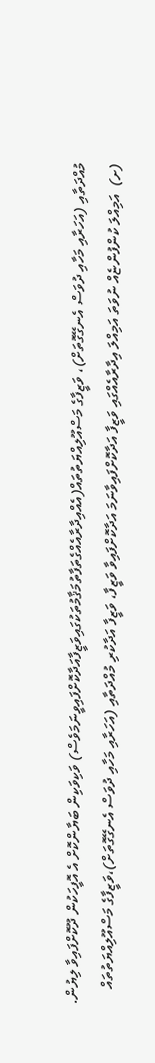މުއްދަތާއި (އަހަރާއި މަހާއި ދުވަސް އެނގޭގޮތަށް)، ވަޒީފާގެ މަސްއޫލިއްޔަތުތައް(އެއްއިދާރާއެއްގެތަފާތުމަޤާމުތަކުގައިވަޒީފާއަދާކޮށްފައިވީނަމަވެސް) ވަކިވަކިން ބަޔާންކޮށް އެ އޮފީހަކުން ދޫކޮށްފައިވާ ލިޔުން.
(ށ)  އަމިއްލަ ކުންފުންޏެއް ނުވަތަ އަމިއްލަ އިދާރާއެއްގައި ވަޒީފާ އަދާކޮށްފައިވާނަމަ އަދާކޮށްފައިވާ ވަޒީފާ، ވަޒީފާ އަދާކުރި މުއްދަތާއި (އަހަރާއި މަހާއި ދުވަސް އެނގޭގޮތަށް)،ވަޒީފާގެ މަސްއޫލިއްޔަތުތައް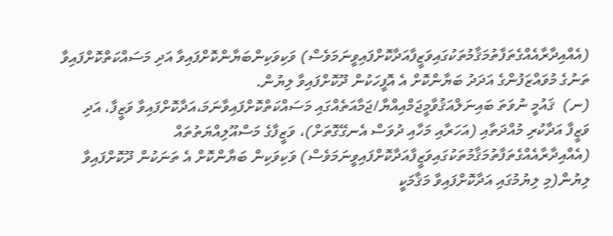(އެއްއިދާރާއެއްގެތަފާތުމަޤާމުތަކުގައިވަޒީފާއަދާކޮށްފައިވީނަމަވެސް) ވަކިވަކިންބަޔާންކޮށްފައިވާ އަދި މަސައްކަތްކޮށްފައިވާ ތަނުގެ މުވައްޒަފުންގެ އަދަދު ބަޔާންކޮށް އެ އޮފީހަކުން ދޫކޮށްފައިވާ ލިޔުން.
(ނ)  ޤައުމީ ނުވަތަ ބައިނަލްއަޤުވާމީޖަމްއިއްޔާ/ޖަމާއަތެއްގައި މަސައްކަތްކޮށްފައިވާނަމަ،އަދާކޮށްފައިވާ ވަޒީފާ، އަދި ވަޒީފާ އަދާކުރި މުއްދަތާއި (އަހަރާއި މަހާއި ދުވަސް އެނގޭގޮތަށް)، ވަޒީފާގެ މަސްއޫލިއްޔަތުތައް (އެއްއިދާރާއެއްގެތަފާތުމަޤާމުތަކުގައިވަޒީފާއަދާކޮށްފައިވީނަމަވެސް) ވަކިވަކިން ބަޔާންކޮށް އެ ތަނަކުން ދޫކޮށްފައިވާ ލިޔުން(މި ލިޔުމުގައި އަދާކޮށްފައިވާ މަޤާމަކީ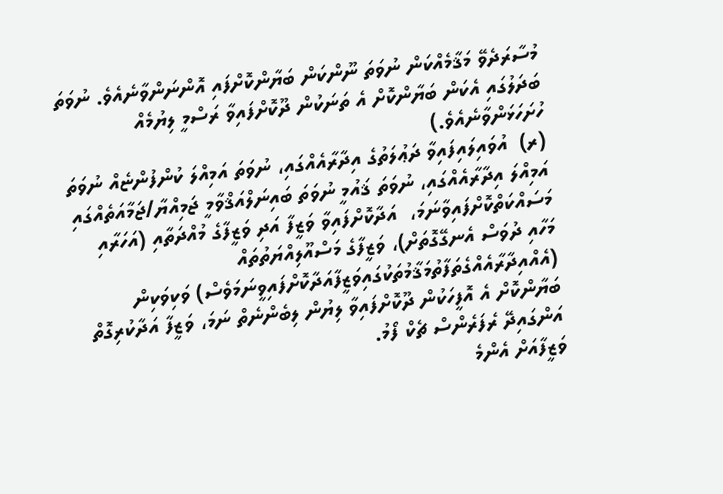މުސާރަދެވޭ މަޤާމެއްކަން ނުވަތަ ނޫންކަން ބަޔާންކޮށްފައި އޮންނަންވާނެއެވެ. ނުވަތަ ބަދަލުގައި އެކަން ބަޔާންކޮށް އެ ތަނަކުން ދޫކޮށްފައިވާ ރަސްމީ ލިޔުމެއް ހުށަހަޅަންވާނެއެވެ.)
(ރ)  އުވައިލައިފައިވާ ދަޢުލަތުގެ އިދާރާއެއްގައި، ނުވަތަ އަމިއްލަ ކުންފުންޏެއް ނުވަތަ އަމިއްލަ އިދާރާއެއްގައި، ނުވަތަ ޤައުމީ ނުވަތަ ބައިނަލްއަޤްވާމީ ޖަމިއްޔާ/ޖަމާއަތެއްގައި މަސައްކަތްކޮށްފައިވާނަމަ،  އަދާކޮށްފައިވާ ވަޒީފާ އަދި ވަޒީފާގެ މުއްދަތާއި (އަހަރާއި މަހާއި ދުވަސް އެނގޭގޮތަށް)، ވަޒީފާގެ މަސްއޫލިއްޔަތުތައް (އެއްއިދާރާއެއްގެތަފާތުމަޤާމުތަކުގައިވަޒީފާއަދާކޮށްފައިވީނަމަވެސް) ވަކިވަކިން ބަޔާންކޮށް އެ އޮފީހަކުން ދޫކޮށްފައިވާ ލިޔުން ލިބެންނެތް ނަމަ، ވަޒީފާ އަދާކުރިގޮތް އަންގައިދޭ ރެފަރެންސް ޗެކް ފޯމު.
ވަޒީފާއަށް އެންމެ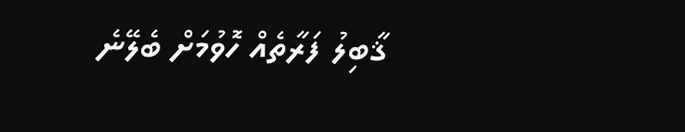ޤާބިލު ފަރާތެއް ހޮވުމަށް ބެލޭނެ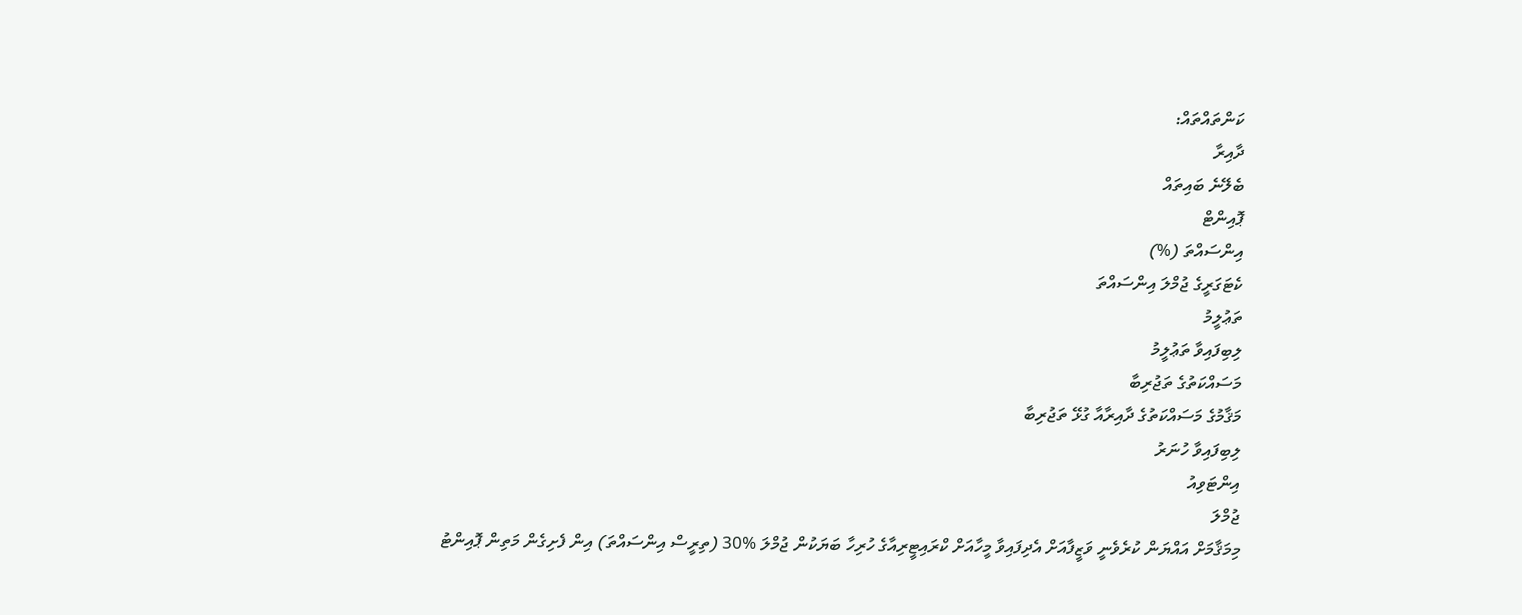ކަންތައްތައް:
ދާއިރާ
ބެލޭނެ ބައިތައް
ޕޮއިންޓް
އިންސައްތަ (%)
ކެޓަގަރީގެ ޖުމްލަ އިންސައްތަ
ތަޢުލީމު
ލިބިފައިވާ ތަޢުލީމު
މަސައްކަތުގެ ތަޖުރިބާ
މަޤާމުގެ މަސައްކަތުގެ ދާއިރާއާ ގުޅޭ ތަޖުރިބާ
ލިބިފައިވާ ހުނަރު
އިންޓަވިއު
ޖުމްލަ
މިމަޤާމަށް އައްޔަން ކުރެވެނީ ވަޒީފާއަށް އެދިފައިވާ މީހާއަށް ކްރައިޓީރިއާގެ ހުރިހާ ބަޔަކުން ޖުމްލަ %30 (ތިރީސް އިންސައްތަ) އިން ފެށިގެން މަތިން ޕޮއިންޓު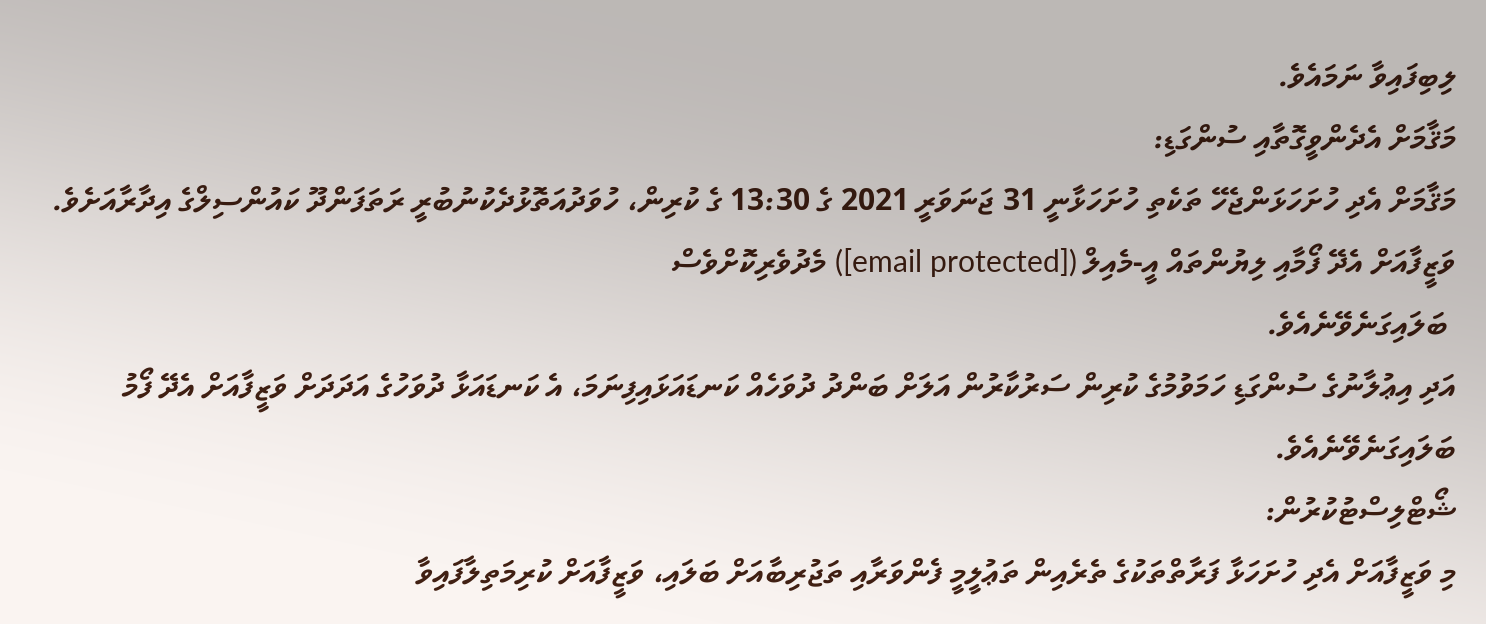ލިބިފައިވާ ނަމައެވެ.
މަޤާމަށް އެދެންވީގޮތާއި ސުންގަޑި:
މަޤާމަށް އެދި ހުށަހަޅަންޖެހޭ ތަކެތި ހުށަހަޅާނީ 31 ޖަނަވަރީ 2021 ގެ 13:30 ގެ ކުރިން، ހުވަދުއަތޮޅުދެކުނުބުރީ ރަތަފަންދޫ ކައުންސިލްގެ އިދާރާއަށެވެ. ވަޒީފާއަށް އެދޭ ފޯމާއި ލިޔުންތައް އީ-މެއިލް ([email protected]) މެދުވެރިކޮށްވެސް
 ބަލައިގަނެވޭނެއެވެ.
އަދި އިޢުލާނުގެ ސުންގަޑި ހަމަވުމުގެ ކުރިން ސަރުކާރުން އަލަށް ބަންދު ދުވަހެއް ކަނޑައަޅައިފިނަމަ، އެ ކަނޑައަޅާ ދުވަހުގެ އަދަދަށް ވަޒީފާއަށް އެދޭ ފޯމު ބަލައިގަނެވޭނެއެވެ.
ޝޯޓްލިސްޓުކުރުން:
މި ވަޒީފާއަށް އެދި ހުށަހަޅާ ފަރާތްތަކުގެ ތެރެއިން ތަޢުލީމީ ފެންވަރާއި ތަޖުރިބާއަށް ބަލައި، ވަޒީފާއަށް ކުރިމަތިލާފައިވާ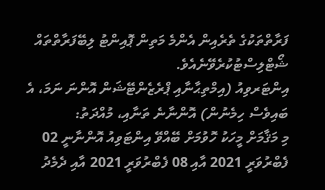ފަރާތްތަކުގެ ތެރެއިން އެންމެ މަތިން ޕޮއިންޓު ލިބޭފަރާތްތައް ޝޯޓްލިސްޓުކުރެވޭނެއެވެ.
އިންޓަރވިއު (އިމްތިޙާނާއި ޕްރެޒެންޓޭޝަން އޮންނަ ނަމަ، އެ ބައިވެސް ހިމެނުން) އޮންނާނެ ތަނާއި، މުއްދަތު:
މި މަޤާމަށް މީހަކު ހޮވުމަށް ބޭއްވޭ އިންޓަވިއު އޮންނާނީ 02 ފެބްރުވަރީ 2021 އާއި 08 ފެބްރުވަރީ 2021 އާއި ދެމެދު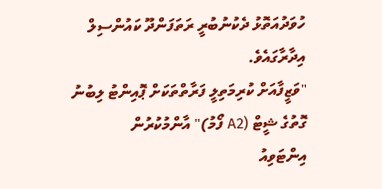ހުވަދުއަތޮޅު ދެކުނުބުރީ ރަތަފަންދޫ ކައުންސިލް އިދާރާގައެވެ.
"ވަޒީފާއަށް ކުރިމަތިލީ ފަރާތްތަކަށް ޕޮއިންޓު ލިބުނު ގޮތުގެ ޝީޓް (A2 ފޯމު)" އާންމުކުރުން
އިންޓަވިއު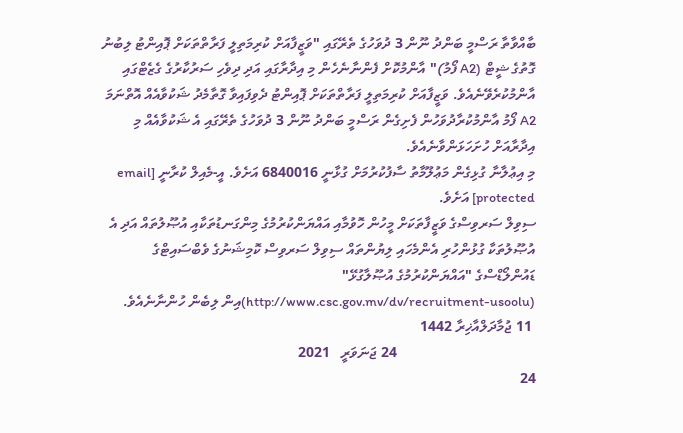ބާއްވާތާ ރަސްމީ ބަންދު ނޫން 3 ދުވަހުގެ ތެރޭގައި "ވަޒީފާއަށް ކުރިމަތިލީ ފަރާތްތަކަށް ޕޮއިންޓު ލިބުނު ގޮތުގެ ޝީޓް (A2 ފޯމު)" އާންމުކޮށް ފެންނާނެހެން މި އިދާރާގައި އަދި ދިވެހި ސަރުކާރުގެ ގެޒެޓްގައި އާންމުކުރެވޭނެއެވެ. ވަޒީފާއަށް ކުރިމަތިލީ ފަރާތްތަކަށް ޕޮއިންޓު ދެވިފައިވާ ގޮތާމެދު ޝަކުވާއެއް އޮތްނަމަ A2 ފޯމު އާންމުކުރާދުވަހުން ފެށިގެން ރަސްމީ ބަންދު ނޫން 3 ދުވަހުގެ ތެރޭގައި އެ ޝަކުވާއެއް މި އިދާރާއަށް ހުށަހަޅަންވާނެއެވެ.
މި އިޢުލާނާ ގުޅިގެން މަޢުލޫމާތު ސާފުކުރުމަށް ގުޅާނީ 6840016 އަށެވެ. އީ-މެއިލް ކުރާނީ [email protected] އަށެވެ.
ސިވިލް ސަރވިސްގެ ވަޒީފާތަކަށް މީހުން ހޮވުމާއި އައްޔަންކުރުމުގެ މިންގަނޑުތަކާއި އުޞޫލުތައް އަދި އެ އުޞޫލުތަކާ ގުޅުންހުރި އެންމެހައި ލިޔުންތައް ސިވިލް ސަރވިސް ކޮމިޝަނުގެ ވެބްސައިޓްގެ ޑައުންލޯޑްސްގެ "އައްޔަންކުރުމުގެ އުޞޫލާގުޅޭ" (http://www.csc.gov.mv/dv/recruitment-usoolu)އިން ލިބެން ހުންނާނެއެވެ.
 11 ޖުމާދަލްއާޚިރާ 1442
                                      24 ޖަނަވަރީ   2021
24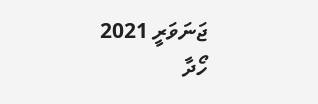ޖަނަވަރީ 2021
ހޯދާ